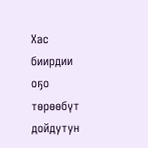Хас биирдии оҕо төрөөбүт дойдутун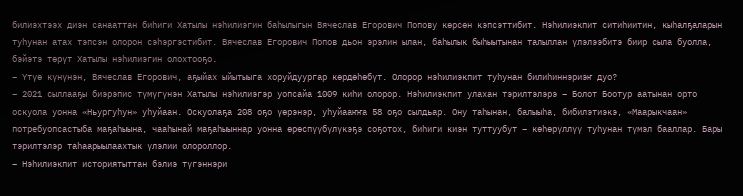билиэхтээх диэн санааттан биһиги Хатылы нэһилиэгин баһылыгын Вячеслав Егорович Попову көрсөн кэпсэттибит. Нэһилиэкпит ситиһиитин, кыһалҕаларын туһунан атах тэпсэн олорон сэһэргэстибит. Вячеслав Егорович Попов дьон эрэлин ылан, баһылык быһыытынан талыллан үлэлээбитэ биир сыла буолла, бэйэтэ төрүт Хатылы нэһилиэгин олохтооҕо.
– Үтүө күнүнэн, Вячеслав Егорович, аҕыйах ыйытыыга хоруйдуургар көрдөһөбүт. Олорор нэһилиэкпит туһунан билиһиннэриэҥ дуо?
– 2021 сыллааҕы биэрэпис түмүгүнэн Хатылы нэһилиэгэр уопсайа 1009 киһи олорор. Нэһилиэкпит улахан тэрилтэлэрэ – Болот Боотур аатынан орто оскуола уонна «Ньургуһун» уһуйаан. Оскуолаҕа 208 оҕо үөрэнэр, уһуйааҥҥа 58 оҕо сылдьар. Ону таһынан, балыыһа, бибилэтиэкэ, «Маарыкчаан» потребуопсастыба маҕаһыына, чааһынай маҕаһыыннар уонна өрөспүүбүлүкэҕэ соҕотох, биһиги киэн туттуубут – көһөрүллүү туһунан түмэл бааллар. Бары тэрилтэлэр таһаарыылаахтык үлэлии олороллор.
– Нэһилиэкпит историятыттан бэлиэ түгэннэри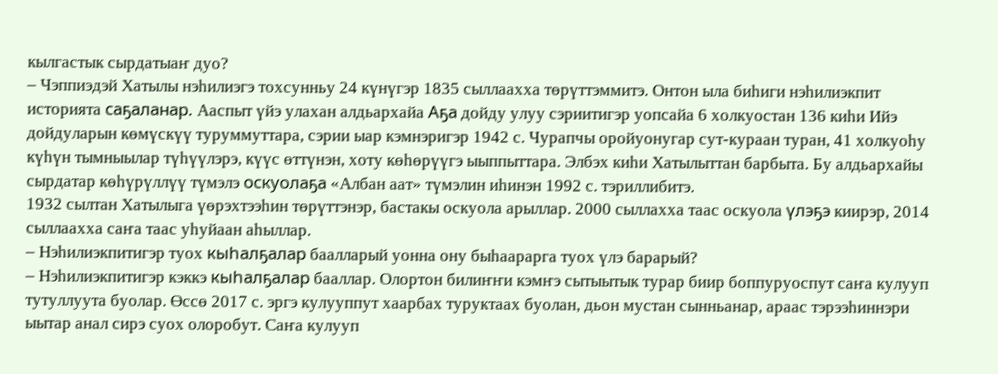кылгастык сырдатыаҥ дуо?
– Чэппиэдэй Хатылы нэһилиэгэ тохсунньу 24 күнүгэр 1835 сыллаахха төрүттэммитэ. Онтон ыла биһиги нэһилиэкпит историята саҕаланар. Ааспыт үйэ улахан алдьархайа Аҕа дойду улуу сэриитигэр уопсайа 6 холкуостан 136 киһи Ийэ дойдуларын көмүскүү туруммуттара, сэрии ыар кэмнэригэр 1942 с. Чурапчы оройуонугар сут-кураан туран, 41 холкуоһу күһүн тымныылар түһүүлэрэ, күүс өттүнэн, хоту көһөрүүгэ ыыппыттара. Элбэх киһи Хатылыттан барбыта. Бу алдьархайы сырдатар көһүрүллүү түмэлэ оскуолаҕа «Албан аат» түмэлин иһинэн 1992 с. тэриллибитэ.
1932 сылтан Хатылыга үөрэхтээһин төрүттэнэр, бастакы оскуола арыллар. 2000 сыллахха таас оскуола үлэҕэ киирэр, 2014 сыллаахха саҥа таас уһуйаан аһыллар.
– Нэһилиэкпитигэр туох кыһалҕалар баалларый уонна ону быһаарарга туох үлэ барарый?
– Нэһилиэкпитигэр кэккэ кыһалҕалар бааллар. Олортон билиҥҥи кэмҥэ сытыытык турар биир боппуруоспут саҥа кулууп тутуллуута буолар. Өссө 2017 с. эргэ кулууппут хаарбах туруктаах буолан, дьон мустан сынньанар, араас тэрээһиннэри ыытар анал сирэ суох олоробут. Саҥа кулууп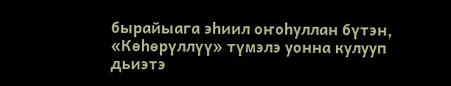бырайыага эһиил оҥоһуллан бүтэн, «Көһөрүллүү» түмэлэ уонна кулууп дьиэтэ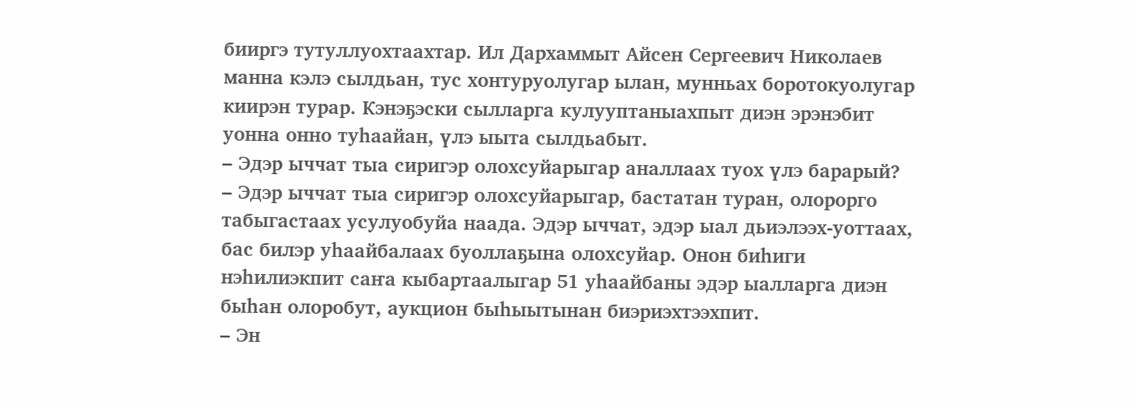бииргэ тутуллуохтаахтар. Ил Дархаммыт Айсен Сергеевич Николаев манна кэлэ сылдьан, тус хонтуруолугар ылан, мунньах боротокуолугар киирэн турар. Кэнэҕэски сылларга кулууптаныахпыт диэн эрэнэбит уонна онно туһаайан, үлэ ыыта сылдьабыт.
– Эдэр ыччат тыа сиригэр олохсуйарыгар аналлаах туох үлэ барарый?
– Эдэр ыччат тыа сиригэр олохсуйарыгар, бастатан туран, олорорго табыгастаах усулуобуйа наада. Эдэр ыччат, эдэр ыал дьиэлээх-уоттаах, бас билэр уһаайбалаах буоллаҕына олохсуйар. Онон биһиги нэһилиэкпит саҥа кыбартаалыгар 51 уһаайбаны эдэр ыалларга диэн быһан олоробут, аукцион быһыытынан биэриэхтээхпит.
– Эн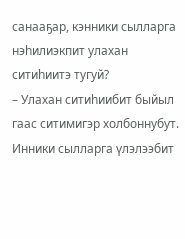санааҕар, кэнники сылларга нэһилиэкпит улахан ситиһиитэ тугуй?
– Улахан ситиһиибит быйыл гаас ситимигэр холбоннубут. Инники сылларга үлэлээбит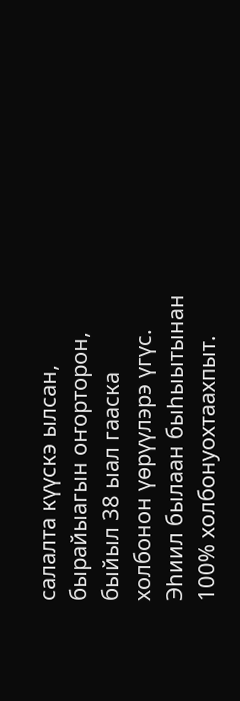салалта күүскэ ылсан, бырайыагын оҥорторон, быйыл 38 ыал гааска холбонон үөрүүлэрэ үгүс. Эһиил былаан быһыытынан 100% холбонуохтаахпыт.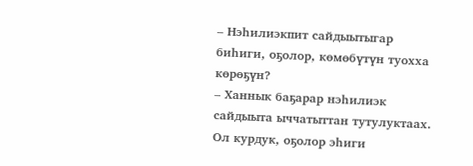– Нэһилиэкпит сайдыытыгар биһиги, оҕолор, көмөбүтүн туохха көрөҕүн?
– Ханнык баҕарар нэһилиэк сайдыыта ыччатыттан тутулуктаах. Ол курдук, оҕолор эһиги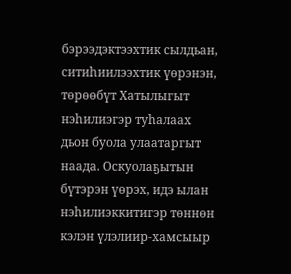бэрээдэктээхтик сылдьан, ситиһиилээхтик үөрэнэн, төрөөбүт Хатылыгыт нэһилиэгэр туһалаах дьон буола улаатаргыт наада. Оскуолаҕытын бүтэрэн үөрэх, идэ ылан нэһилиэккитигэр төннөн кэлэн үлэлиир-хамсыыр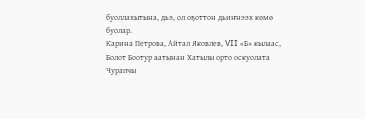буоллахытына, дьэ, ол оҕоттон дьиҥнээх көмө буолар.
Карина Петрова, Айтал Яковлев, VII «Б» кылаас,
Болот Боотур аатынан Хатылы орто оскуолата
Чурапчы